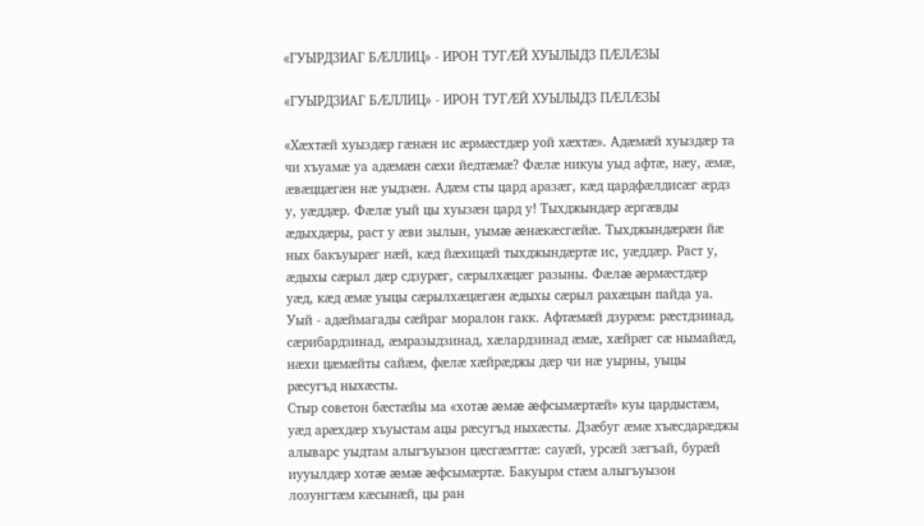«ГУЫРДЗИАГ БÆЛЛИЦ» - ИРОН ТУГÆЙ ХУЫЛЫДЗ ПÆЛÆЗЫ

«ГУЫРДЗИАГ БÆЛЛИЦ» - ИРОН ТУГÆЙ ХУЫЛЫДЗ ПÆЛÆЗЫ

«Хæхтæй хуыздæр гæнæн ис æрмæстдæр уой хæхтæ». Адæмæй хуыздæр та чи хъуамæ уа адæмæн сæхи йедтæмæ? Фæлæ никуы уыд афтæ, нæу, æмæ, æвæццæгæн нæ уыдзæн. Адæм сты цард аразæг, кæд цардфæлдисæг æрдз у, уæддæр. Фæлæ уый цы хуызæн цард у! Тыхджындæр æргæвды æдыхдæры, раст у æви зылын, уымæ æнæкæсгæйæ. Тыхджындæрæн йæ ных бакъуырæг нæй, кæд йæхицæй тыхджындæртæ ис, уæддæр. Раст у, æдыхы сæрыл дæр сдзурæг, сæрылхæцæг разыны. Фæлæ æрмæстдæр уæд, кæд æмæ уыцы сæрылхæцæгæн æдыхы сæрыл рахæцын пайда уа. Уый - адæймагады сæйраг моралон гакк. Афтæмæй дзурæм: рæстдзинад, сæрибардзинад, æмразыдзинад, хæлардзинад æмæ, хæйрæг сæ нымайæд, нæхи цæмæйты сайæм, фæлæ хæйрæджы дæр чи нæ уырны, уыцы рæсугъд ныхæсты.
Стыр советон бæстæйы ма «хотæ æмæ æфсымæртæй» куы цардыстæм, уæд арæхдæр хъуыстам ацы рæсугъд ныхæсты. Дзæбуг æмæ хъæсдарæджы алыварс уыдтам алыгъуызон цæсгæмттæ: сауæй, урсæй зæгъай, бурæй иууылдæр хотæ æмæ æфсымæртæ. Бакуырм стæм алыгъуызон лозунгтæм кæсынæй, цы ран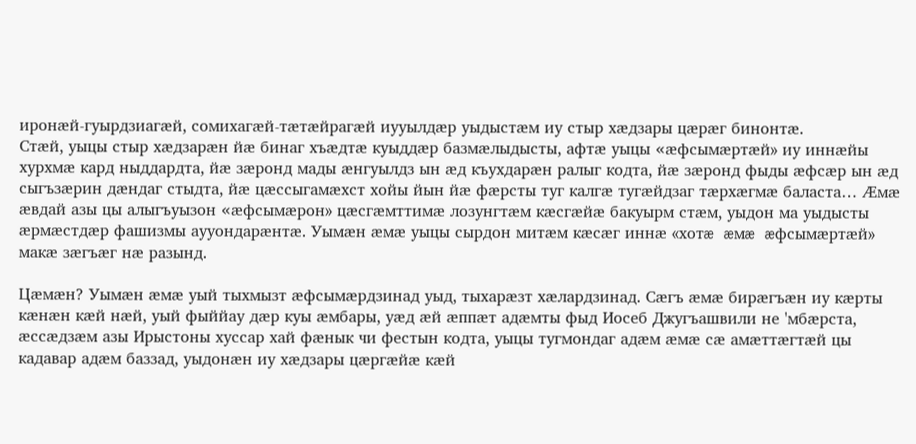иронæй-гуырдзиагæй, сомихагæй-тæтæйрагæй иууылдæр уыдыстæм иу стыр хæдзары цæрæг бинонтæ.
Стæй, уыцы стыр хæдзарæн йæ бинаг хъæдтæ куыддæр базмæлыдысты, афтæ уыцы «æфсымæртæй» иу иннæйы хурхмæ кард ныддардта, йæ зæронд мады æнгуылдз ын æд къухдарæн ралыг кодта, йæ зæронд фыды æфсæр ын æд сыгъзæрин дæндаг стыдта, йæ цæссыгамæхст хойы йын йæ фæрсты туг калгæ тугæйдзаг тæрхæгмæ баласта… Æмæ æвдай азы цы алыгъуызон «æфсымæрон» цæсгæмттимæ лозунгтæм кæсгæйæ бакуырм стæм, уыдон ма уыдысты æрмæстдæр фашизмы аууондарæнтæ. Уымæн æмæ уыцы сырдон митæм кæсæг иннæ «хотæ æмæ æфсымæртæй» макæ зæгъæг нæ разынд.

Цæмæн? Уымæн æмæ уый тыхмызт æфсымæрдзинад уыд, тыхарæзт хæлардзинад. Сæгъ æмæ бирæгъæн иу кæрты кæнæн кæй нæй, уый фыййау дæр куы æмбары, уæд æй æппæт адæмты фыд Иосеб Джугъашвили не 'мбæрста, æссæдзæм азы Ирыстоны хуссар хай фæнык чи фестын кодта, уыцы тугмондаг адæм æмæ сæ амæттæгтæй цы кадавар адæм баззад, уыдонæн иу хæдзары цæргæйæ кæй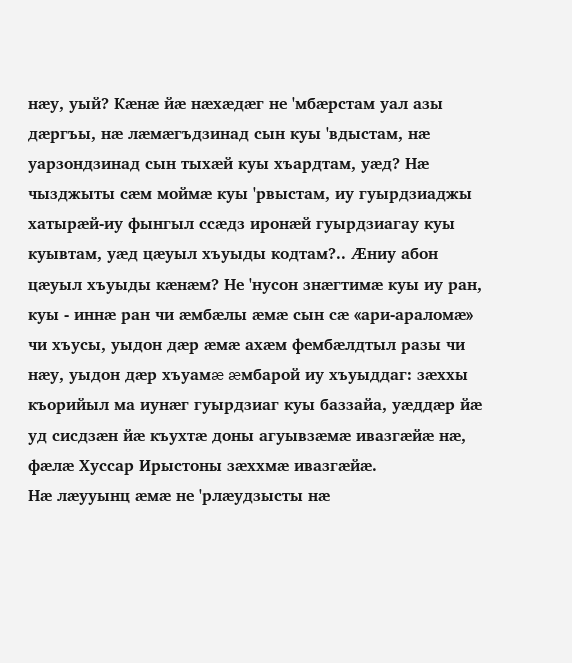нæу, уый? Кæнæ йæ нæхæдæг не 'мбæрстам уал азы дæргъы, нæ лæмæгъдзинад сын куы 'вдыстам, нæ уарзондзинад сын тыхæй куы хъардтам, уæд? Нæ чызджыты сæм моймæ куы 'рвыстам, иу гуырдзиаджы хатырæй-иу фынгыл ссæдз иронæй гуырдзиагау куы куывтам, уæд цæуыл хъуыды кодтам?.. Æниу абон цæуыл хъуыды кæнæм? Не 'нусон знæгтимæ куы иу ран, куы - иннæ ран чи æмбæлы æмæ сын сæ «ари-араломæ» чи хъусы, уыдон дæр æмæ ахæм фембæлдтыл разы чи нæу, уыдон дæр хъуамæ æмбарой иу хъуыддаг: зæххы къорийыл ма иунæг гуырдзиаг куы баззайа, уæддæр йæ уд сисдзæн йæ къухтæ доны агуывзæмæ ивазгæйæ нæ, фæлæ Хуссар Ирыстоны зæххмæ ивазгæйæ.
Нæ лæууынц æмæ не 'рлæудзысты нæ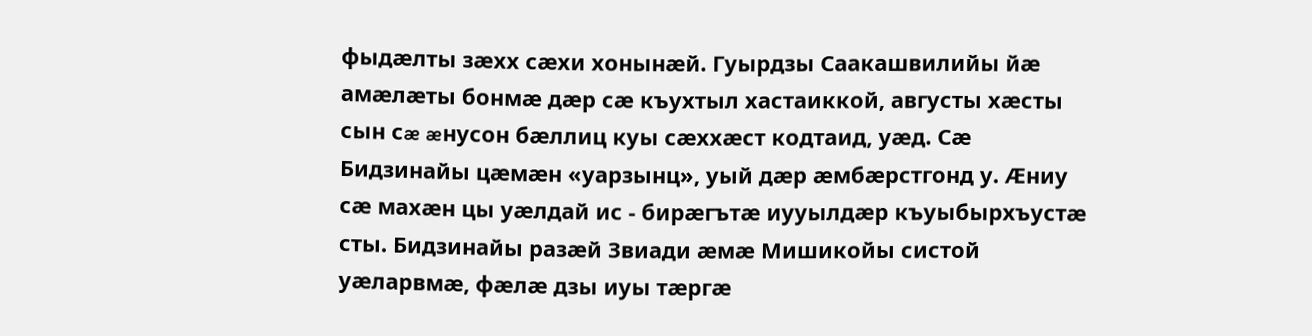фыдæлты зæхх сæхи хонынæй. Гуырдзы Саакашвилийы йæ амæлæты бонмæ дæр сæ къухтыл хастаиккой, августы хæсты сын сæ æнусон бæллиц куы сæххæст кодтаид, уæд. Сæ Бидзинайы цæмæн «уарзынц», уый дæр æмбæрстгонд у. Æниу сæ махæн цы уæлдай ис - бирæгътæ иууылдæр къуыбырхъустæ сты. Бидзинайы разæй Звиади æмæ Мишикойы систой уæларвмæ, фæлæ дзы иуы тæргæ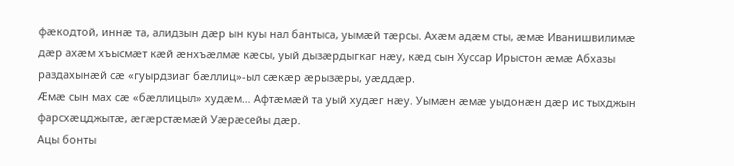фæкодтой, иннæ та, алидзын дæр ын куы нал бантыса, уымæй тæрсы. Ахæм адæм сты, æмæ Иванишвилимæ дæр ахæм хъысмæт кæй æнхъæлмæ кæсы, уый дызæрдыгкаг нæу, кæд сын Хуссар Ирыстон æмæ Абхазы раздахынæй сæ «гуырдзиаг бæллиц»-ыл сæкæр æрызæры, уæддæр.
Æмæ сын мах сæ «бæллицыл» худæм… Афтæмæй та уый худæг нæу. Уымæн æмæ уыдонæн дæр ис тыхджын фарсхæцджытæ, æгæрстæмæй Уæрæсейы дæр.
Ацы бонты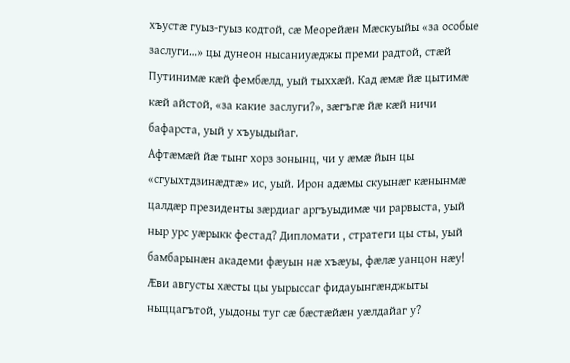хъустæ гуыз-гуыз кодтой, сæ Меорейæн Мæскуыйы «за особые заслуги…» цы дунеон нысаниуæджы преми радтой, стæй Путинимæ кæй фембæлд, уый тыххæй. Кад æмæ йæ цытимæ кæй айстой, «за какие заслуги?», зæгъгæ йæ кæй ничи бафарста, уый у хъуыдыйаг.
Афтæмæй йæ тынг хорз зонынц, чи у æмæ йын цы «сгуыхтдзинæдтæ» ис, уый. Ирон адæмы скуынæг кæнынмæ цалдæр президенты зæрдиаг аргъуыдимæ чи рарвыста, уый ныр урс уæрыкк фестад? Дипломати , стратеги цы сты, уый бамбарынæн академи фæуын нæ хъæуы, фæлæ уанцон нæу! Æви августы хæсты цы уырыссаг фидауынгæнджыты ныццагътой, уыдоны туг сæ бæстæйæн уæлдайаг у?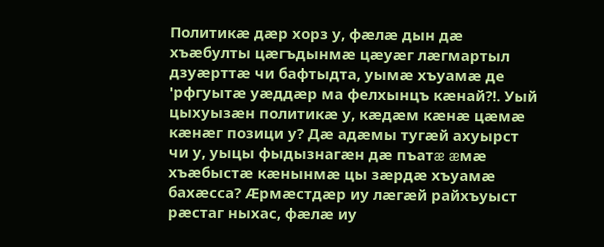Политикæ дæр хорз у, фæлæ дын дæ хъæбулты цæгъдынмæ цæуæг лæгмартыл дзуæрттæ чи бафтыдта, уымæ хъуамæ де 'рфгуытæ уæддæр ма фелхынцъ кæнай?!. Уый цыхуызæн политикæ у, кæдæм кæнæ цæмæ кæнæг позици у? Дæ адæмы тугæй ахуырст чи у, уыцы фыдызнагæн дæ пъатæ æмæ хъæбыстæ кæнынмæ цы зæрдæ хъуамæ бахæсса? Æрмæстдæр иу лæгæй райхъуыст рæстаг ныхас, фæлæ иу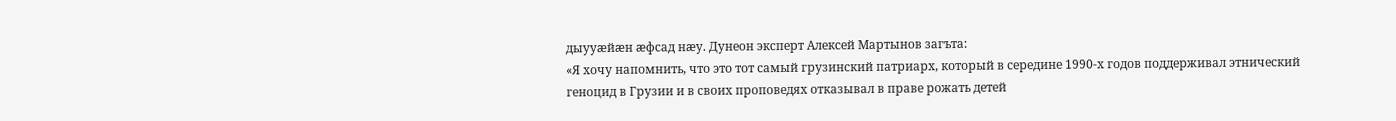дыууæйæн æфсад нæу. Дунеон эксперт Алексей Мартынов загъта:
«Я хочу напомнить, что это тот самый грузинский патриарх, который в середине 1990-х годов поддерживал этнический геноцид в Грузии и в своих проповедях отказывал в праве рожать детей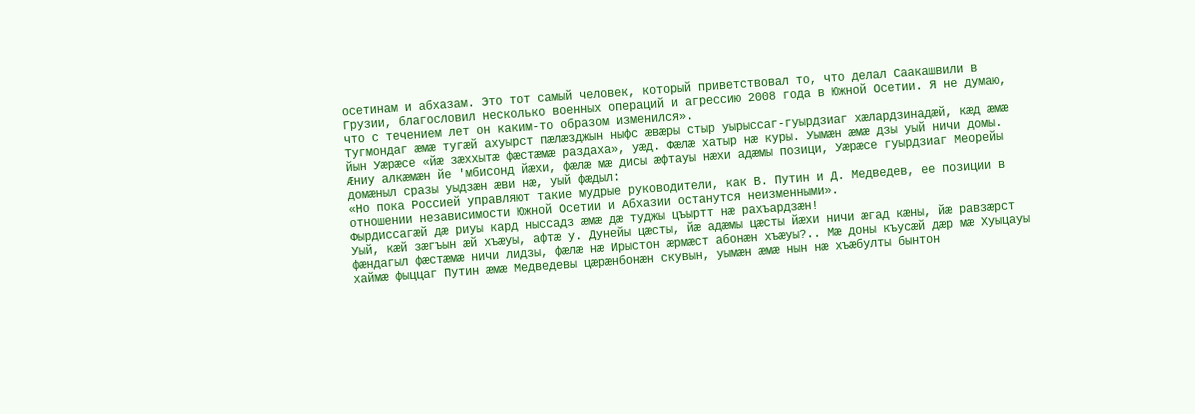осетинам и абхазам. Это тот самый человек, который приветствовал то, что делал Саакашвили в Грузии, благословил несколько военных операций и агрессию 2008 года в Южной Осетии. Я не думаю, что с течением лет он каким-то образом изменился».
Тугмондаг æмæ тугæй ахуырст пæлæзджын ныфс æвæры стыр уырыссаг-гуырдзиаг хæлардзинадæй, кæд æмæ йын Уæрæсе «йæ зæххытæ фæстæмæ раздаха», уæд. Фæлæ хатыр нæ куры. Уымæн æмæ дзы уый ничи домы.
Æниу алкæмæн йе 'мбисонд йæхи, фæлæ мæ дисы æфтауы нæхи адæмы позици, Уæрæсе гуырдзиаг Меорейы домæныл сразы уыдзæн æви нæ, уый фæдыл:
«Но пока Россией управляют такие мудрые руководители, как В. Путин и Д. Медведев, ее позиции в отношении независимости Южной Осетии и Абхазии останутся неизменными».
Фырдиссагæй дæ риуы кард ныссадз æмæ дæ туджы цъыртт нæ рахъардзæн!
Уый, кæй зæгъын æй хъæуы, афтæ у. Дунейы цæсты, йæ адæмы цæсты йæхи ничи æгад кæны, йæ равзæрст фæндагыл фæстæмæ ничи лидзы, фæлæ нæ Ирыстон æрмæст абонæн хъæуы?.. Мæ доны къусæй дæр мæ Хуыцауы хаймæ фыццаг Путин æмæ Медведевы цæрæнбонæн скувын, уымæн æмæ нын нæ хъæбулты бынтон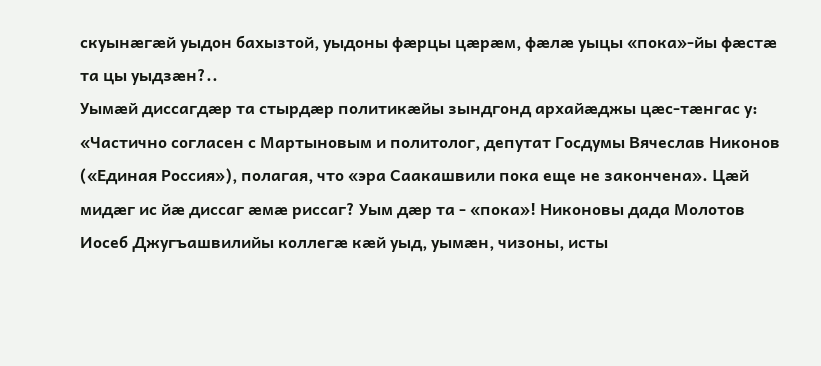скуынæгæй уыдон бахызтой, уыдоны фæрцы цæрæм, фæлæ уыцы «пока»-йы фæстæ та цы уыдзæн?..
Уымæй диссагдæр та стырдæр политикæйы зындгонд архайæджы цæс-тæнгас у:
«Частично согласен с Мартыновым и политолог, депутат Госдумы Вячеслав Никонов («Единая Россия»), полагая, что «эра Саакашвили пока еще не закончена». Цæй мидæг ис йæ диссаг æмæ риссаг? Уым дæр та - «пока»! Никоновы дада Молотов Иосеб Джугъашвилийы коллегæ кæй уыд, уымæн, чизоны, исты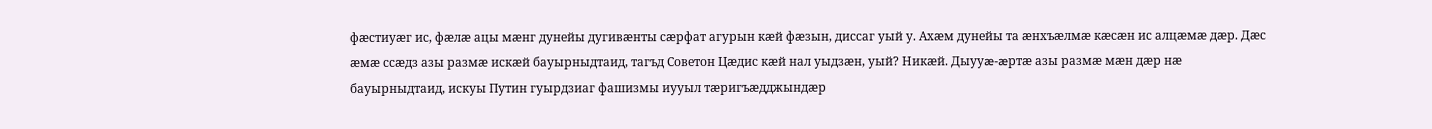фæстиуæг ис, фæлæ ацы мæнг дунейы дугивæнты сæрфат агурын кæй фæзын, диссаг уый у. Ахæм дунейы та æнхъæлмæ кæсæн ис алцæмæ дæр. Дæс æмæ ссæдз азы размæ искæй бауырныдтаид, тагъд Советон Цæдис кæй нал уыдзæн, уый? Никæй. Дыууæ-æртæ азы размæ мæн дæр нæ бауырныдтаид, искуы Путин гуырдзиаг фашизмы иууыл тæригъæдджындæр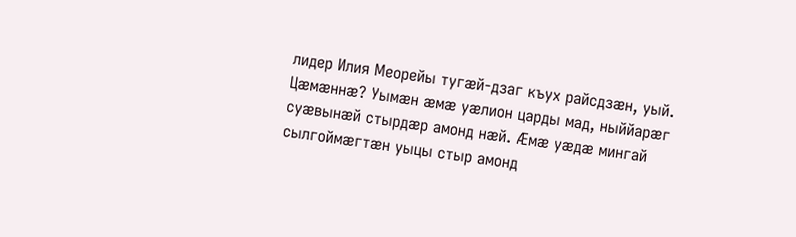лидер Илия Меорейы тугæй-дзаг къух райсдзæн, уый. Цæмæннæ? Уымæн æмæ уæлион царды мад, ныййарæг суæвынæй стырдæр амонд нæй. Æмæ уæдæ мингай сылгоймæгтæн уыцы стыр амонд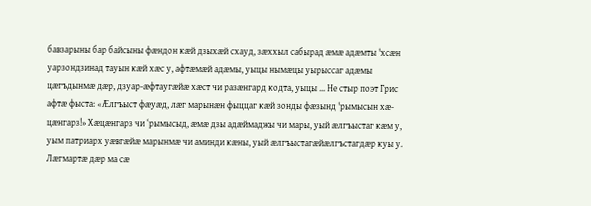бавзарыны бар байсыны фæндон кæй дзыхæй схауд, зæххыл сабырад æмæ адæмты 'хсæн уарзондзинад тауын кæй хæс у, афтæмæй адæмы, уыцы нымæцы уырыссаг адæмы цæгъдынмæ дæр, дзуар-æфтаугæйæ хæст чи разæнгард кодта, уыцы … Не стыр поэт Грис афтæ фыста: «Æлгъыст фæуæд, лæг марынæн фыццаг кæй зонды фæзынд 'рымысын хæ-цæнгарз!» Хæцæнгарз чи ‘рымысыд, æмæ дзы адæймаджы чи мары, уый æлгъыстаг кæм у, уым патриарх уæвгæйæ марынмæ чи аминди кæны, уый æлгъыстагæйæлгъстагдæр куы у.
Лæгмартæ дæр ма сæ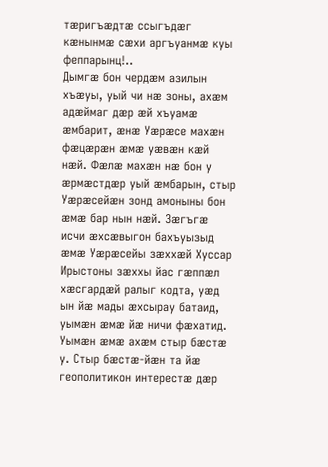тæригъæдтæ ссыгъдæг кæнынмæ сæхи аргъуанмæ куы феппарынц!..
Дымгæ бон чердæм азилын хъæуы, уый чи нæ зоны, ахæм адæймаг дæр æй хъуамæ æмбарит, æнæ Уæрæсе махæн фæцæрæн æмæ уæвæн кæй нæй. Фæлæ махæн нæ бон у æрмæстдæр уый æмбарын, стыр Уæрæсейæн зонд амоныны бон æмæ бар нын нæй. Зæгъгæ исчи æхсæвыгон бахъуызыд æмæ Уæрæсейы зæххæй Хуссар Ирыстоны зæххы йас гæппæл хæсгардæй ралыг кодта, уæд ын йæ мады æхсырау батаид, уымæн æмæ йæ ничи фæхатид. Уымæн æмæ ахæм стыр бæстæ у. Стыр бæстæ-йæн та йæ геополитикон интерестæ дæр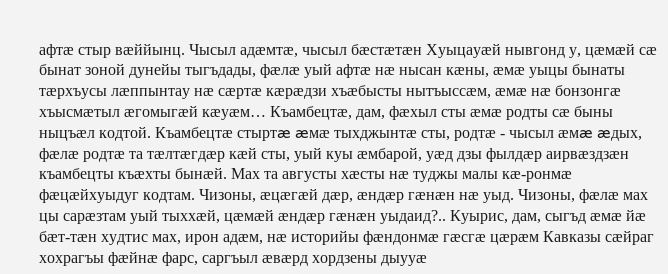афтæ стыр вæййынц. Чысыл адæмтæ, чысыл бæстæтæн Хуыцауæй нывгонд у, цæмæй сæ бынат зоной дунейы тыгъдады, фæлæ уый афтæ нæ нысан кæны, æмæ уыцы бынаты тæрхъусы лæппынтау нæ сæртæ кæрæдзи хъæбысты нытъыссæм, æмæ нæ бонзонгæ хъысмæтыл æгомыгæй кæуæм… Къамбецтæ, дам, фæхыл сты æмæ родты сæ быны ныцъæл кодтой. Къамбецтæ стыртæ æмæ тыхджынтæ сты, родтæ - чысыл æмæ æдых, фæлæ родтæ та тæлтæгдæр кæй сты, уый куы æмбарой, уæд дзы фылдæр аирвæздзæн къамбецты къæхты бынæй. Мах та августы хæсты нæ туджы малы кæ-ронмæ фæцæйхуыдуг кодтам. Чизоны, æцæгæй дæр, æндæр гæнæн нæ уыд. Чизоны, фæлæ мах цы сарæзтам уый тыххæй, цæмæй æндæр гæнæн уыдаид?.. Куырис, дам, сыгъд æмæ йæ бæт-тæн худтис мах, ирон адæм, нæ историйы фæндонмæ гæсгæ цæрæм Кавказы сæйраг хохрагъы фæйнæ фарс, саргъыл æвæрд хордзены дыууæ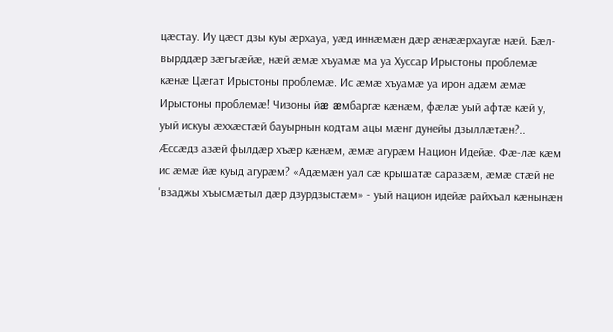цæстау. Иу цæст дзы куы æрхауа, уæд иннæмæн дæр æнææрхаугæ нæй. Бæл-вырддæр зæгъгæйæ, нæй æмæ хъуамæ ма уа Хуссар Ирыстоны проблемæ кæнæ Цæгат Ирыстоны проблемæ. Ис æмæ хъуамæ уа ирон адæм æмæ Ирыстоны проблемæ! Чизоны йæ æмбаргæ кæнæм, фæлæ уый афтæ кæй у, уый искуы æххæстæй бауырнын кодтам ацы мæнг дунейы дзыллæтæн?..
Æссæдз азæй фылдæр хъæр кæнæм, æмæ агурæм Национ Идейæ. Фæ-лæ кæм ис æмæ йæ куыд агурæм? «Адæмæн уал сæ крышатæ саразæм, æмæ стæй не 'взаджы хъысмæтыл дæр дзурдзыстæм» - уый национ идейæ райхъал кæнынæн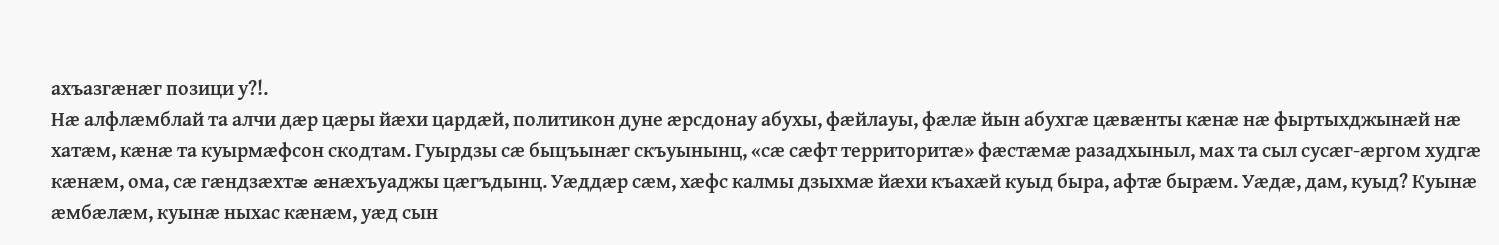ахъазгæнæг позици у?!.
Нæ алфлæмблай та алчи дæр цæры йæхи цардæй, политикон дуне æрсдонау абухы, фæйлауы, фæлæ йын абухгæ цæвæнты кæнæ нæ фыртыхджынæй нæ хатæм, кæнæ та куырмæфсон скодтам. Гуырдзы сæ быцъынæг скъуынынц, «сæ сæфт территоритæ» фæстæмæ разадхыныл, мах та сыл сусæг-æргом худгæ кæнæм, ома, сæ гæндзæхтæ æнæхъуаджы цæгъдынц. Уæддæр сæм, хæфс калмы дзыхмæ йæхи къахæй куыд быра, афтæ бырæм. Уæдæ, дам, куыд? Куынæ æмбæлæм, куынæ ныхас кæнæм, уæд сын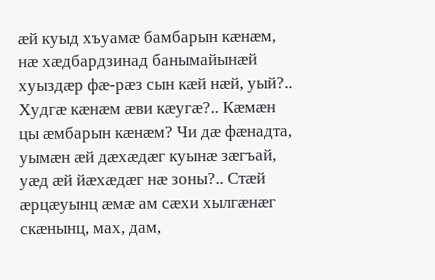æй куыд хъуамæ бамбарын кæнæм, нæ хæдбардзинад банымайынæй хуыздæр фæ-рæз сын кæй нæй, уый?.. Худгæ кæнæм æви кæугæ?.. Кæмæн цы æмбарын кæнæм? Чи дæ фæнадта, уымæн æй дæхæдæг куынæ зæгъай, уæд æй йæхæдæг нæ зоны?.. Стæй æрцæуынц æмæ ам сæхи хылгæнæг скæнынц, мах, дам,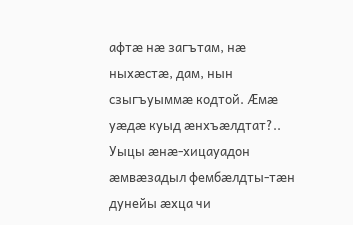афтæ нæ загътам, нæ ныхæстæ, дам, нын сзыгъуыммæ кодтой. Æмæ уæдæ куыд æнхъæлдтат?.. Уыцы æнæ-хицауадон æмвæзадыл фембæлдты-тæн дунейы æхца чи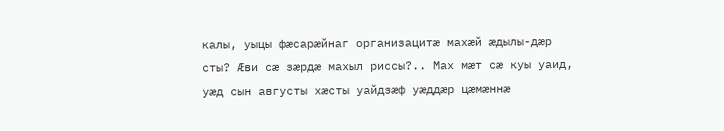калы, уыцы фæсарæйнаг организацитæ махæй æдылы-дæр сты? Æви сæ зæрдæ махыл риссы?.. Мах мæт сæ куы уаид, уæд сын августы хæсты уайдзæф уæддæр цæмæннæ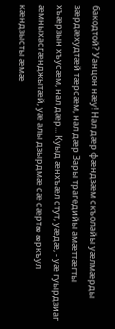бакодтой? Уанцон нæу! Нал дæр фæндзæм скъолайы уæлмæрды зæрдæхудтæй тæрсæм, нал дæр Зары трагедийы амæттæгты хъæрзын хъусæм, нал дæр... Куыд æнхъæл стут, уæдæ, - уæ гуырдзиаг æмныхасгæнджытæй, уæ алы дзырдмæ сæ сæртæ æркъул кæндзысты æмæ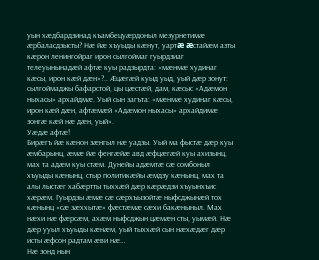уын хæдбардзинад къамбецуæрдоныл мезурнетимæ æрбаласдзысты? Нæ йæ хъуыды кæнут, уартæ æстайæм азты кæрон ленингойраг ирон сылгоймаг гуырдзиаг телеуынынадæй афтæ куы радзырдта: «мæнмæ худинаг кæсы, ирон кæй дæн»?.. Æцæгæй куыд уыд, уый дæр зонут: сылгоймаджы бафарстой, цы цæстæй, дам, кæсыс «Адæмон ныхасы» архайдмæ. Уый сын загъта: «мæнмæ худинаг кæсы, ирон кæй дæн, афтæмæй «Адæмон ныхасы» архайдимæ зонгæ кæй нæ дæн, уый».
Уæдæ афтæ!
Бирæгъ йæ кæнон зæнгыл нæ уадзы. Уый ма фыстæ дæр куы æмбарынц, æмæ йæ фенгæйæ авд æфцæгæй куы ахизынц, мах та адæм куы стæм. Дунейы адæмтæ сæ сомбоныл хъуыды кæнынц, стыр политикæйы æмдзу кæнынц, мах та алы лыстæг хабæртты тыххæй дæр кæрæдзи хъуынхъис хæрæм. Гуырдзы æмæ сæ сæрхъызойтæ ныфсджынæй тох кæнынц «сæ зæххытæ» фæстæмæ сæхи бакæныныл. Мах нæхи нæ фæрсæм, ахæм ныфсджын цæмæн сты, уымæй. Нæ дæр ууыл хъуыды кæнæм, уый тыххæй сын нæхæдæг дæр исты æфсон радтам æви нæ…
Нæ зонд нын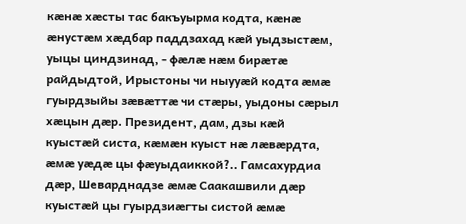кæнæ хæсты тас бакъуырма кодта, кæнæ æнустæм хæдбар паддзахад кæй уыдзыстæм, уыцы циндзинад, - фæлæ нæм бирæтæ райдыдтой, Ирыстоны чи ныууæй кодта æмæ гуырдзыйы зæвæттæ чи стæры, уыдоны сæрыл хæцын дæр. Президент, дам, дзы кæй куыстæй систа, кæмæн куыст нæ лæвæрдта, æмæ уæдæ цы фæуыдаиккой?.. Гамсахурдиа дæр, Шеварднадзе æмæ Саакашвили дæр куыстæй цы гуырдзиæгты систой æмæ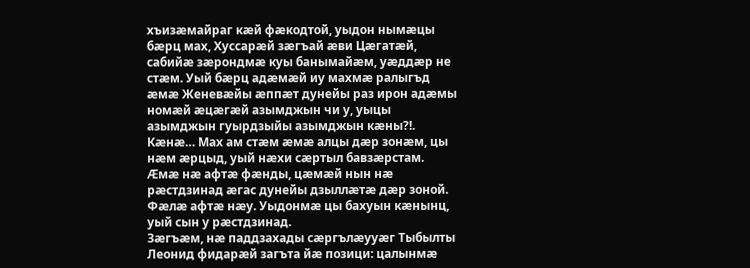хъизæмайраг кæй фæкодтой, уыдон нымæцы бæрц мах, Хуссарæй зæгъай æви Цæгатæй, сабийæ зæрондмæ куы банымайæм, уæддæр не стæм. Уый бæрц адæмæй иу махмæ ралыгъд æмæ Женевæйы æппæт дунейы раз ирон адæмы номæй æцæгæй азымджын чи у, уыцы азымджын гуырдзыйы азымджын кæны?!.
Кæнæ… Мах ам стæм æмæ алцы дæр зонæм, цы нæм æрцыд, уый нæхи сæртыл бавзæрстам. Æмæ нæ афтæ фæнды, цæмæй нын нæ рæстдзинад æгас дунейы дзыллæтæ дæр зоной. Фæлæ афтæ нæу. Уыдонмæ цы бахуын кæнынц, уый сын у рæстдзинад.
Зæгъæм, нæ паддзахады сæргълæууæг Тыбылты Леонид фидарæй загъта йæ позици: цалынмæ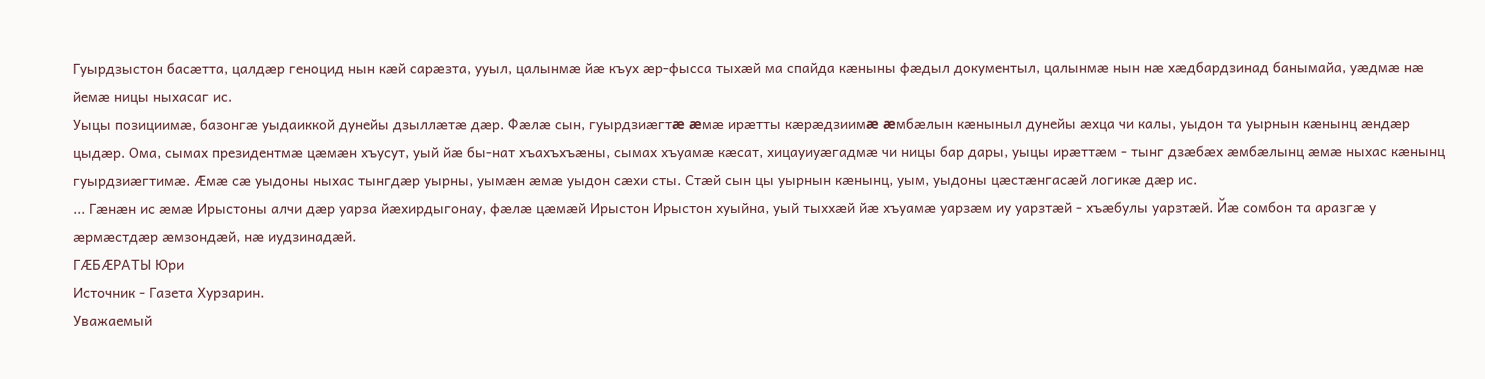Гуырдзыстон басæтта, цалдæр геноцид нын кæй сарæзта, ууыл, цалынмæ йæ къух æр-фысса тыхæй ма спайда кæныны фæдыл документыл, цалынмæ нын нæ хæдбардзинад банымайа, уæдмæ нæ йемæ ницы ныхасаг ис.
Уыцы позициимæ, базонгæ уыдаиккой дунейы дзыллæтæ дæр. Фæлæ сын, гуырдзиæгтæ æмæ ирæтты кæрæдзиимæ æмбæлын кæныныл дунейы æхца чи калы, уыдон та уырнын кæнынц æндæр цыдæр. Ома, сымах президентмæ цæмæн хъусут, уый йæ бы-нат хъахъхъæны, сымах хъуамæ кæсат, хицауиуæгадмæ чи ницы бар дары, уыцы ирæттæм - тынг дзæбæх æмбæлынц æмæ ныхас кæнынц гуырдзиæгтимæ. Æмæ сæ уыдоны ныхас тынгдæр уырны, уымæн æмæ уыдон сæхи сты. Стæй сын цы уырнын кæнынц, уым, уыдоны цæстæнгасæй логикæ дæр ис.
... Гæнæн ис æмæ Ирыстоны алчи дæр уарза йæхирдыгонау, фæлæ цæмæй Ирыстон Ирыстон хуыйна, уый тыххæй йæ хъуамæ уарзæм иу уарзтæй - хъæбулы уарзтæй. Йæ сомбон та аразгæ у æрмæстдæр æмзондæй, нæ иудзинадæй.
ГÆБÆРАТЫ Юри
Источник - Газета Хурзарин.
Уважаемый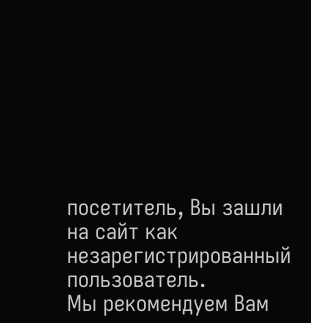посетитель, Вы зашли на сайт как незарегистрированный пользователь.
Мы рекомендуем Вам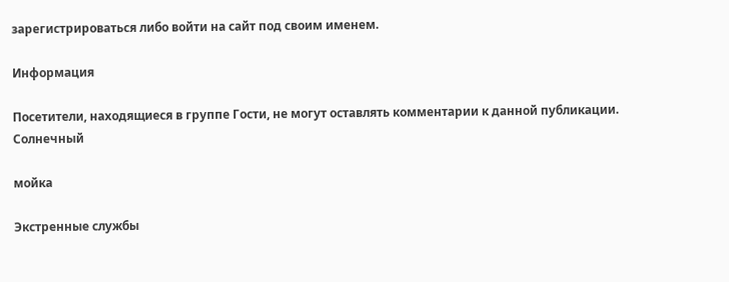зарегистрироваться либо войти на сайт под своим именем.

Информация

Посетители, находящиеся в группе Гости, не могут оставлять комментарии к данной публикации.
Солнечный

мойка

Экстренные службы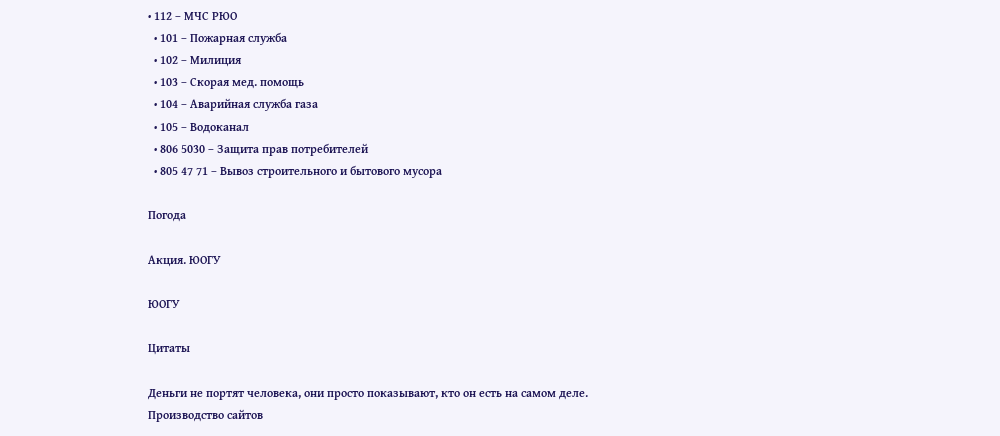• 112 – МЧС РЮО
  • 101 – Пожарная служба
  • 102 – Милиция
  • 103 – Скорая мед. помощь
  • 104 – Аварийная служба газа
  • 105 – Водоканал
  • 806 5030 – Защита прав потребителей
  • 805 47 71 – Вывоз строительного и бытового мусора

Погода

Акция. ЮОГУ

ЮОГУ

Цитаты

Деньги не портят человека, они просто показывают, кто он есть на самом деле.
Производство сайтов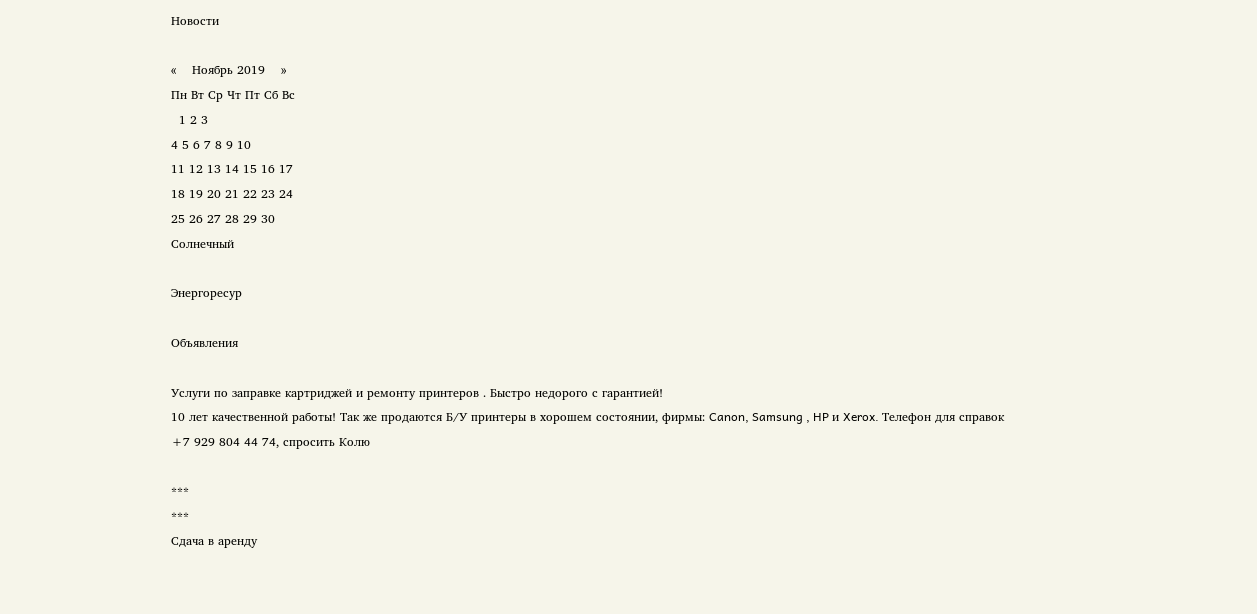Новости

«    Ноябрь 2019    »
Пн Вт Ср Чт Пт Сб Вс
  1 2 3
4 5 6 7 8 9 10
11 12 13 14 15 16 17
18 19 20 21 22 23 24
25 26 27 28 29 30
Солнечный

Энергоресур

Объявления

Услуги по заправке картриджей и ремонту принтеров . Быстро недорого с гарантией!
10 лет качественной работы! Так же продаются Б/У принтеры в хорошем состоянии, фирмы: Canon, Samsung , HP и Xerox. Телефон для справок +7 929 804 44 74, спросить Колю

***
***
Сдача в аренду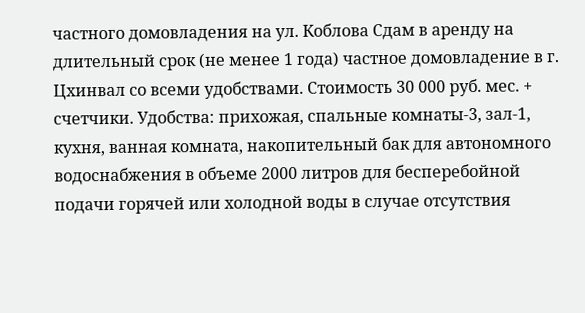частного домовладения на ул. Коблова Сдам в аренду на длительный срок (не менее 1 года) частное домовладение в г. Цхинвал со всеми удобствами. Стоимость 30 000 руб. мес. + счетчики. Удобства: прихожая, спальные комнаты-3, зал-1, кухня, ванная комната, накопительный бак для автономного водоснабжения в объеме 2000 литров для бесперебойной подачи горячей или холодной воды в случае отсутствия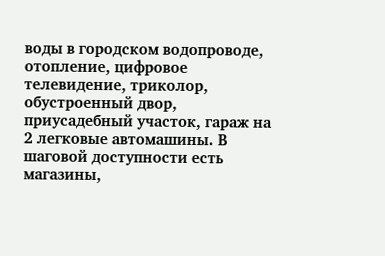воды в городском водопроводе, отопление, цифровое телевидение, триколор, обустроенный двор, приусадебный участок, гараж на 2 легковые автомашины. В шаговой доступности есть магазины,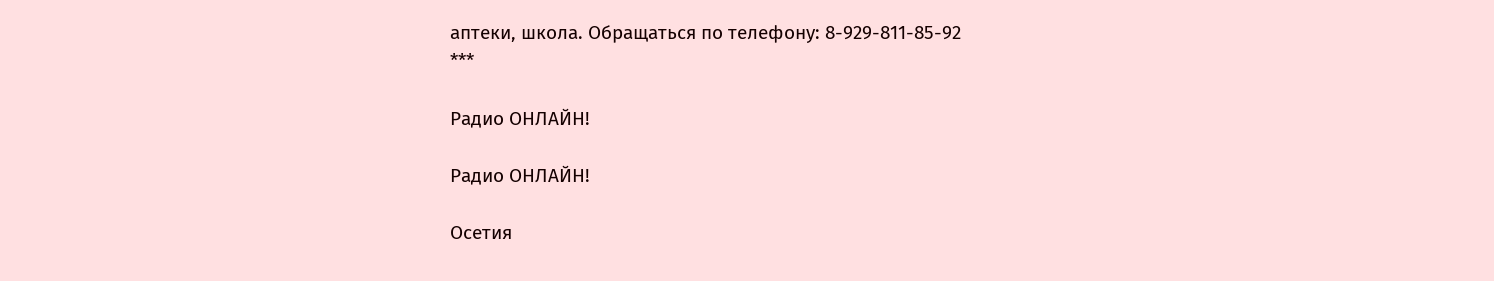аптеки, школа. Обращаться по телефону: 8-929-811-85-92
***

Радио ОНЛАЙН!

Радио ОНЛАЙН!

Осетия